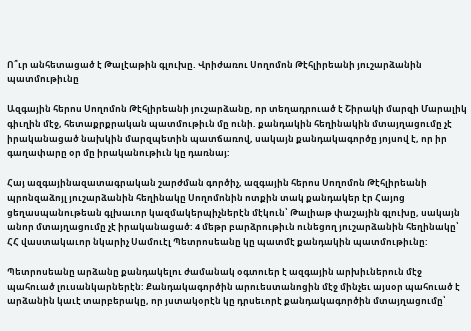Ո՞ւր անհետացած է Թալէաթին գլուխը. Վրիժառու Սողոմոն Թէհլիրեանի յուշարձանին պատմութիւնը

Ազգային հերոս Սողոմոն Թէհլիրեանի յուշարձանը, որ տեղադրուած է Շիրակի մարզի Մարալիկ գիւղին մէջ, հետաքրքրական պատմութիւն մը ունի. քանդակին հեղինակին մտայղացումը չէ իրականացած նախկին մարզպետին պատճառով, սակայն քանդակագործը յոյսով է, որ իր գաղափարը օր մը իրականութիւն կը դառնայ:

Հայ ազգայինազատագրական շարժման գործիչ, ազգային հերոս Սողոմոն Թէհլիրեանի պրոնզաձոյլ յուշարձանին հեղինակը Սողոմոնին ոտքին տակ քանդակեր էր Հայոց ցեղասպանութեան գլխաւոր կազմակերպիչներէն մէկուն՝ Թալիաթ փաշային գլուխը, սակայն անոր մտայղացումը չէ իրականացած: 4 մեթր բարձրութիւն ունեցող յուշարձանին հեղինակը՝ ՀՀ վաստակաւոր նկարիչ Սամուէլ Պետրոսեանը կը պատմէ քանդակին պատմութիւնը:

Պետրոսեանը արձանը քանդակելու ժամանակ օգտուեր է ազգային արխիւներուն մէջ պահուած լուսանկարներէն: Քանդակագործին արուեստանոցին մէջ մինչեւ այսօր պահուած է արձանին կաւէ տարբերակը, որ յստակօրէն կը դրսեւորէ քանդակագործին մտայղացումը՝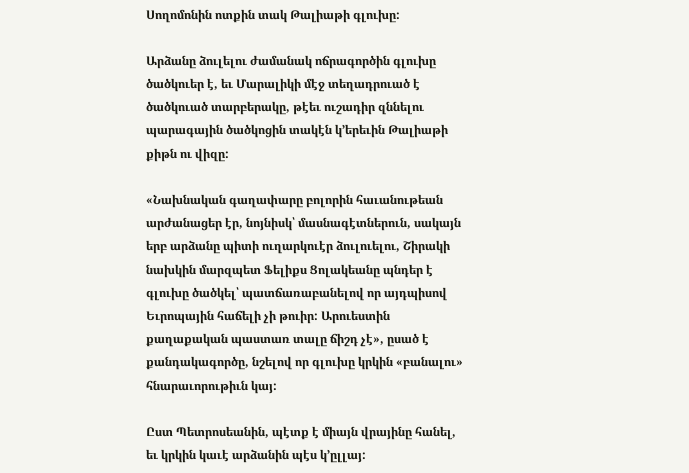Սողոմոնին ոտքին տակ Թալիաթի գլուխը:

Արձանը ձուլելու ժամանակ ոճրագործին գլուխը ծածկուեր է, եւ Մարալիկի մէջ տեղադրուած է ծածկուած տարբերակը, թէեւ ուշադիր զննելու պարագային ծածկոցին տակէն կ’երեւին Թալիաթի քիթն ու վիզը:

«Նախնական գաղափարը բոլորին հաւանութեան արժանացեր էր, նոյնիսկ՝ մասնագէտներուն, սակայն երբ արձանը պիտի ուղարկուէր ձուլուելու, Շիրակի նախկին մարզպետ Ֆելիքս Ցոլակեանը պնդեր է գլուխը ծածկել՝ պատճառաբանելով որ այդպիսով Եւրոպային հաճելի չի թուիր: Արուեստին քաղաքական պաստառ տալը ճիշդ չէ», ըսած է քանդակագործը, նշելով որ գլուխը կրկին «բանալու» հնարաւորութիւն կայ:

Ըստ Պետրոսեանին, պէտք է միայն վրայինը հանել, եւ կրկին կաւէ արձանին պէս կ’ըլլայ: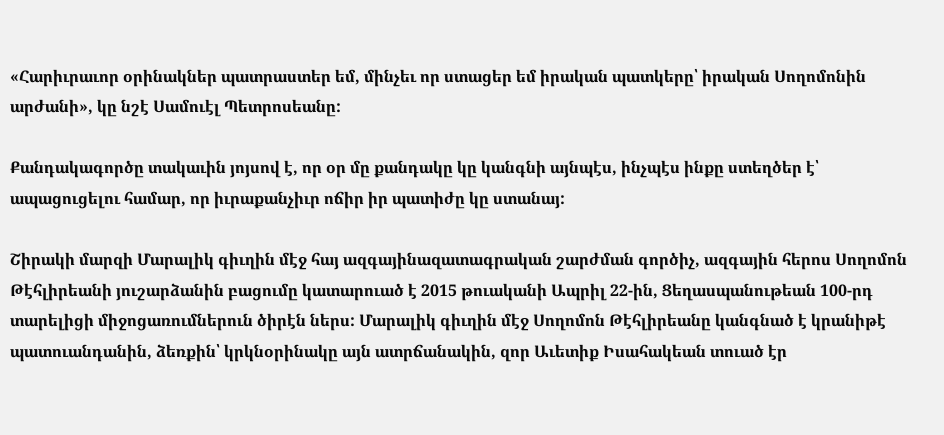«Հարիւրաւոր օրինակներ պատրաստեր եմ, մինչեւ որ ստացեր եմ իրական պատկերը՝ իրական Սողոմոնին արժանի», կը նշէ Սամուէլ Պետրոսեանը:

Քանդակագործը տակաւին յոյսով է, որ օր մը քանդակը կը կանգնի այնպէս, ինչպէս ինքը ստեղծեր է՝ ապացուցելու համար, որ իւրաքանչիւր ոճիր իր պատիժը կը ստանայ:

Շիրակի մարզի Մարալիկ գիւղին մէջ հայ ազգայինազատագրական շարժման գործիչ, ազգային հերոս Սողոմոն Թէհլիրեանի յուշարձանին բացումը կատարուած է 2015 թուականի Ապրիլ 22-ին, Ցեղասպանութեան 100-րդ տարելիցի միջոցառումներուն ծիրէն ներս: Մարալիկ գիւղին մէջ Սողոմոն Թէհլիրեանը կանգնած է կրանիթէ պատուանդանին, ձեռքին՝ կրկնօրինակը այն ատրճանակին, զոր Աւետիք Իսահակեան տուած էր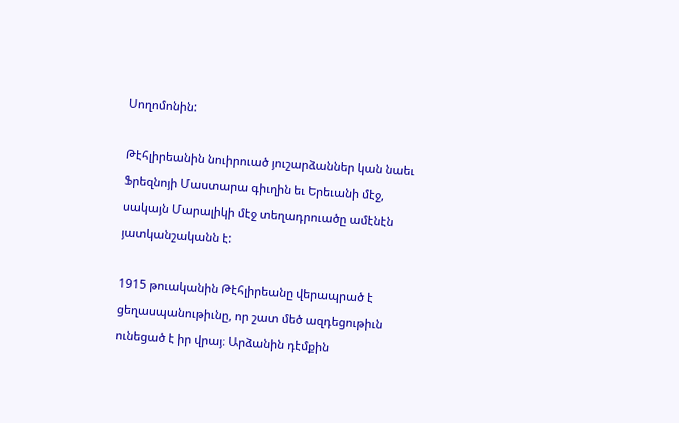Սողոմոնին:

Թէհլիրեանին նուիրուած յուշարձաններ կան նաեւ Ֆրեզնոյի Մաստարա գիւղին եւ Երեւանի մէջ, սակայն Մարալիկի մէջ տեղադրուածը ամէնէն յատկանշականն է:

1915 թուականին Թէհլիրեանը վերապրած է ցեղասպանութիւնը, որ շատ մեծ ազդեցութիւն ունեցած է իր վրայ։ Արձանին դէմքին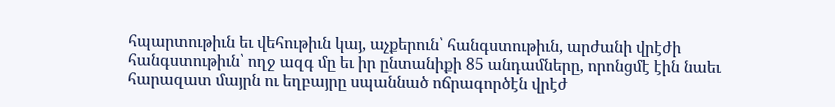հպարտութիւն եւ վեհութիւն կայ, աչքերուն՝ հանգստութիւն, արժանի վրէժի հանգստութիւն՝ ողջ ազգ մը եւ իր ընտանիքի 85 անդամները, որոնցմէ էին նաեւ հարազատ մայրն ու եղբայրը սպաննած ոճրագործէն վրէժ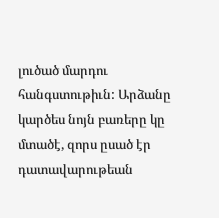լուծած մարդու հանգստութիւն: Արձանը կարծես նոյն բառերը կը մտածէ, զորս ըսած էր դատավարութեան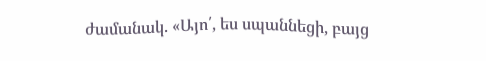ժամանակ. «Այո՛, ես սպաննեցի, բայց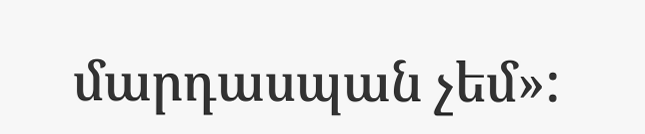մարդասպան չեմ»: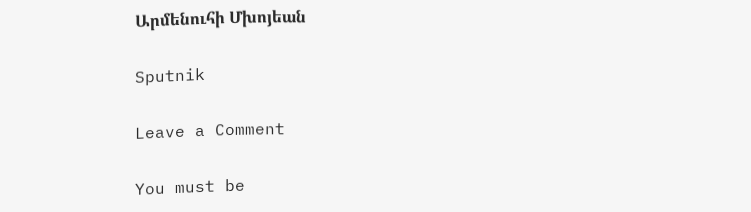Արմենուհի Մխոյեան

Sputnik

Leave a Comment

You must be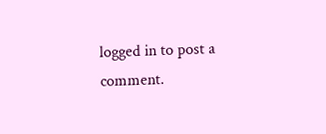logged in to post a comment.